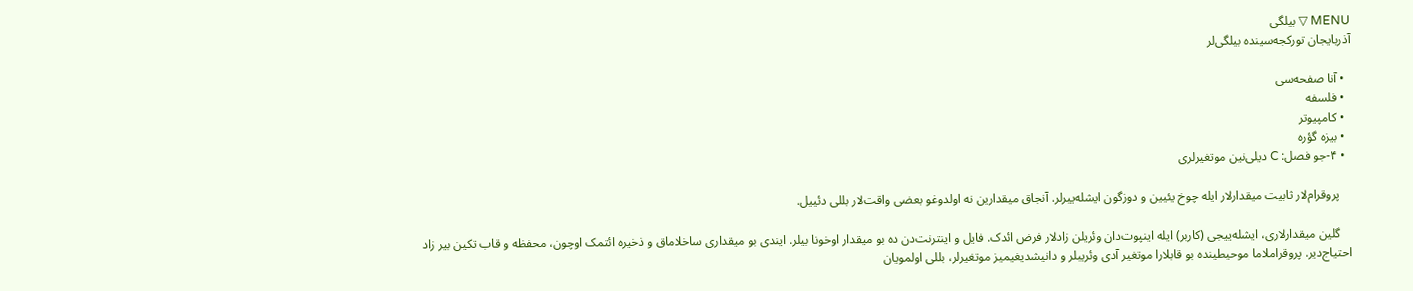MENU ▽ بیلگی
آذربایجان تورکجه‌سینده بیلگی‌لر

  • آنا صفحه‌سی
  • فلسفه
  • کامپیوتر
  • بیزه گؤره
  • ۴-جو فصل: C دیلی‌نین موتغیرلری

    پروقرام‌لار ثابیت میقدارلار ایله چوخ یئیین و دوزگون ایشله‌ییرلر. آنجاق میقدارین نه اولدوغو بعضی واقت‌لار بللی دئییل.

    گلین میقدارلاری، ایشله‌ییجی (کاربر) ایله اینپوت‌دان وئریلن زادلار فرض ائدک. فایل و اینترنت‌دن ده بو میقدار اوخونا بیلر. ایندی بو میقداری ساخلاماق و ذخیره ائتمک اوچون، محفظه و قاب تکین بیر زاد احتیاج‌دیر. پروقراملاما موحیطینده بو قابلارا موتغیر آدی وئریبلر و دانیشدیغیمیز موتغیرلر، بللی اولمویان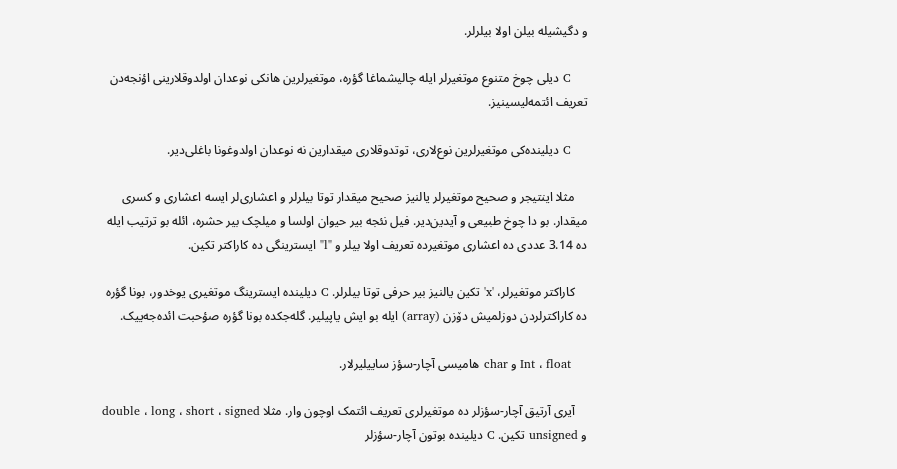و دگیشیله بیلن اولا بیلرلر.

    C دیلی چوخ متنوع موتغیرلر ایله چالیشماغا گؤره، موتغیرلرین هانکی نوعدان اولدوقلارینی اؤنجه‌دن تعریف ائتمه‌لیسینیز.

    C دیلینده‌کی موتغیرلرین نوع‌لاری، توتدوقلاری میقدارین نه نوعدان اولدوغونا باغلی‌دیر.

    مثلا اینتیجر و صحیح موتغیرلر یالنیز صحیح میقدار توتا بیلرلر و اعشاری‌لر ایسه اعشاری و کسری میقدار. بو دا چوخ طبیعی و آیدین‌دیر. فیل نئجه بیر حیوان اولسا و میلچک بیر حشره، ائله بو ترتیب ایله ده 3.14 عددی ده اعشاری موتغیرده تعریف اولا بیلر و "l" ایسترینگی ده کاراکتر تکین.

    کاراکتر موتغیرلر، 'x' تکین یالنیز بیر حرفی توتا بیلرلر. C دیلینده ایسترینگ موتغیری یوخدور، بونا گؤره ده کاراکترلردن دوزلمیش دوٚزن (array) ایله بو ایش یاپیلیر. گله‌جکده بونا گؤره صؤحبت ائده‌جه‌ییک.

    Int ، float و char هامیسی آچار-سؤز ساییلیرلار.

    آیری آرتیق آچار-سؤزلر ده موتغیرلری تعریف ائتمک اوچون وار. مثلا double ، long ، short ، signed و unsigned تکین. C دیلینده بوتون آچار-سؤزلر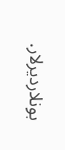بونلاردیرلار.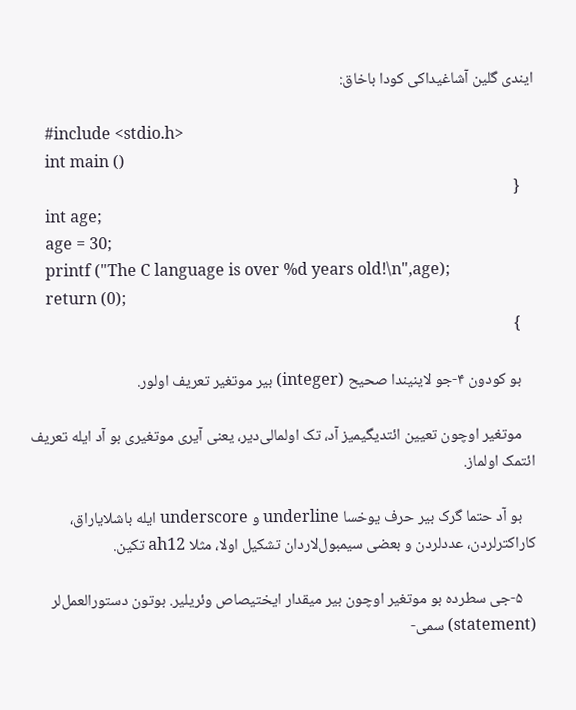ایندی گلین آشاغیداکی کودا باخاق:

    #include <stdio.h>
    int main ()
    {
    int age;
    age = 30;
    printf ("The C language is over %d years old!\n",age);
    return (0);
    }

    بو کودون ۴-جو لاینیندا صحیح (integer) بیر موتغیر تعریف اولور.

    موتغیر اوچون تعیین ائتدیگیمیز آد، تک اولمالی‌دیر، یعنی آیری موتغیری بو آد ایله تعریف ائتمک اولماز.

    بو آد حتما گر‌ک بیر حرف یوخسا underline و underscore ایله باشلایاراق، کاراکترلردن، عددلردن و بعضی سیمبول‌لاردان تشکیل اولا، مثلا ah12 تکین.

    ۵-جی سطر‌ده بو موتغیر اوچون بیر میقدار ایختیصاص وئریلیر. بوتون دستورالعمل‌لر (statement) سمی-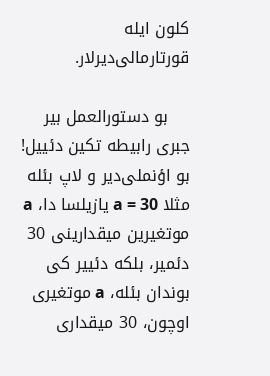کلون ایله قورتارمالی‌دیرلار.

    بو دستورالعمل بیر جبری رابیطه تکین دئییل! بو اؤنملی‌دیر و لاپ بئله مثلا a = 30 یازیلسا دا، a موتغیرین میقدارینی 30 دئمیر، بلکه دئییر کی بوندان بئله، a موتغیری اوچون، 30 میقداری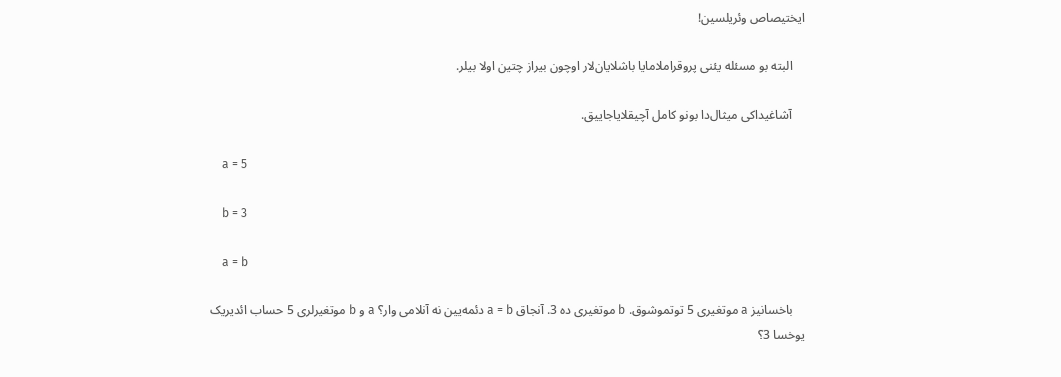ایختیصاص وئریلسین!

    البته بو مسئله یئنی پروقراملامایا باشلایان‌لار اوچون بیراز چتین اولا بیلر.

    آشاغیداکی میثال‌دا بونو کامل آچیقلایاجاییق.

    a = 5

    b = 3

    a = b

    باخسانیز a موتغیری 5 توتموشوق. b موتغیری ده 3. آنجاق a = b دئمه‌یین نه آنلامی وار؟ a و b موتغیرلری 5 حساب ائدیریک یوخسا 3؟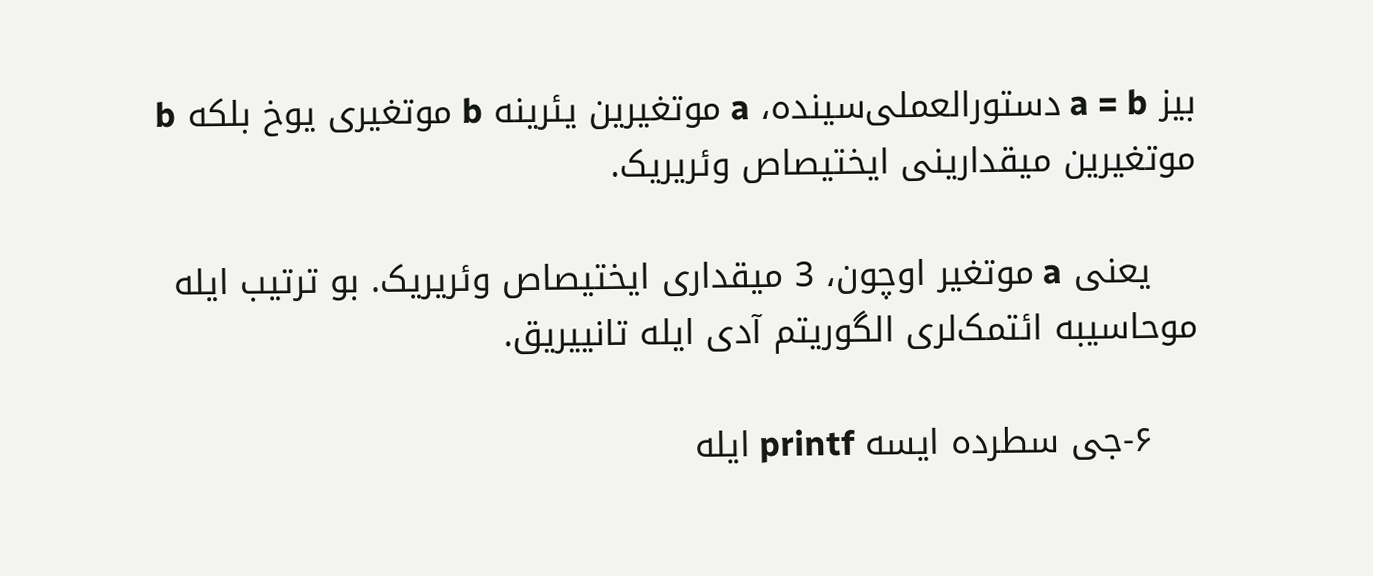بیز a = b دستورالعملی‌سینده، a موتغیرین یئرینه b موتغیری یوخ بلکه b موتغیرین میقدارینی ایختیصاص وئریریک.

    یعنی a موتغیر اوچون، 3 میقداری ایختیصاص وئریریک. بو ترتیب ایله موحاسیبه ائتمک‌لری الگوریتم آدی ایله تانییریق.

    ۶-جی سطر‌ده ایسه printf ایله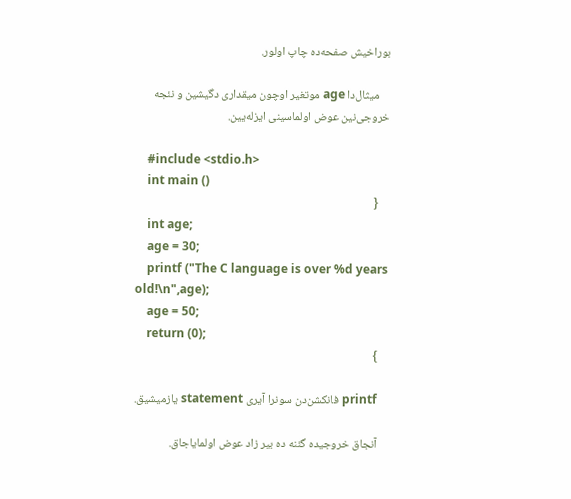بوراخیش صفحه‌ده چاپ اولور.

    میثال‌دا age موتغیر اوچون میقداری دگیشین و نئجه خروجی‌نین عوض اولماسینی ایزله‌یین.

    #include <stdio.h>
    int main ()
    {
    int age;
    age = 30;
    printf ("The C language is over %d years old!\n",age);
    age = 50;
    return (0);
    }

    printf فانکشن‌دن سونرا آیری statement یازمیشیق.

    آنجاق خروجیده گئنه ده بیر زاد عوض اولمایاجاق.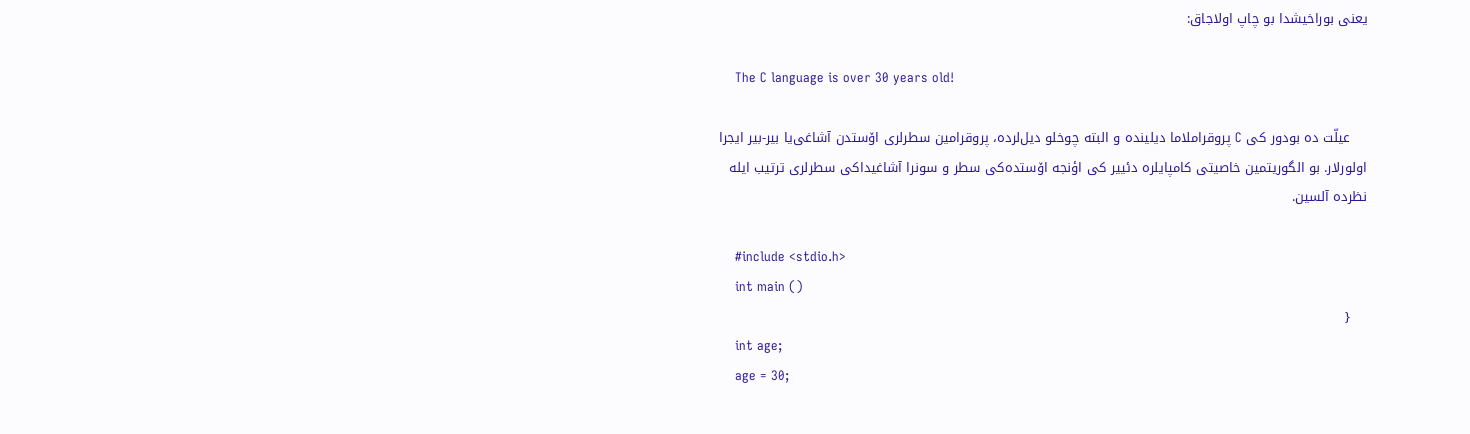یعنی بوراخیشدا بو چاپ اولاجاق:

    The C language is over 30 years old!

    عیلّت ده بودور کی C پروقراملاما دیلینده و البته چوخلو دیل‌لرده، پروقرامین سطرلری اوٚستدن آشاغی‌یا بیر-بیر ایجرا اولورلار. بو الگوریتمین خاصیتی کامپایلره دئییر کی اؤنجه اوٚستده‌کی سطر و سونرا آشاغیداکی سطرلری ترتیب ایله نظرده آلسین.

    #include <stdio.h>
    int main ()
    {
    int age;
    age = 30;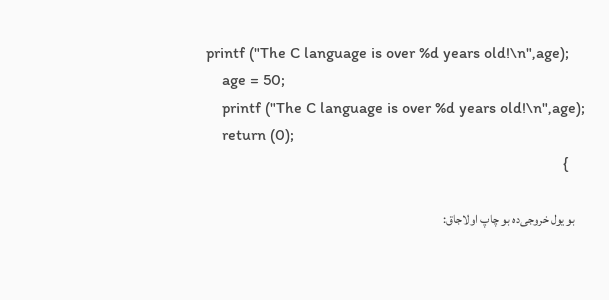printf ("The C language is over %d years old!\n",age);
    age = 50;
    printf ("The C language is over %d years old!\n",age);
    return (0);
    }

    بو یول خروجی‌ده بو چاپ اولاجاق: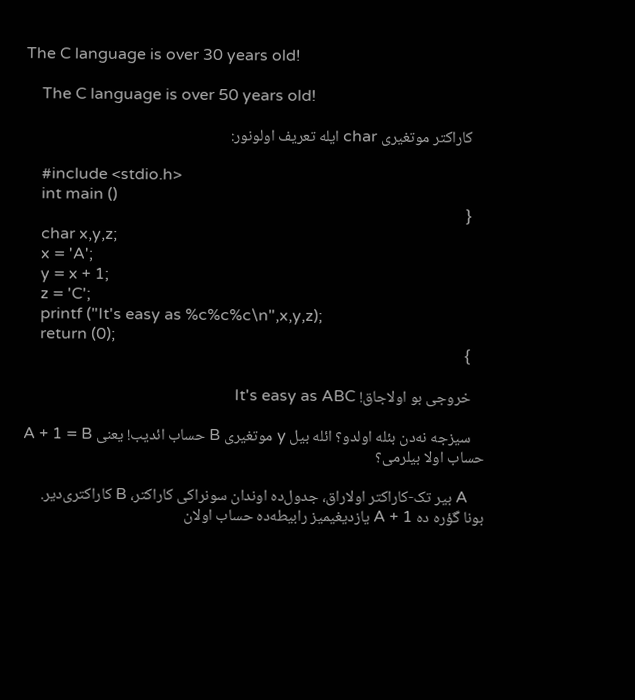The C language is over 30 years old!

    The C language is over 50 years old!

    کاراکتر موتغیری char ایله تعریف اولونور:

    #include <stdio.h>
    int main ()
    {
    char x,y,z;
    x = 'A';
    y = x + 1;
    z = 'C';
    printf ("It's easy as %c%c%c\n",x,y,z);
    return (0);
    }

    خروجی بو اولاجاق! It's easy as ABC

    سیزجه نه‌دن بئله اولدو؟ ائله بیل y موتغیری B حساب ائدیب! یعنی A + 1 = B حساب اولا بیلرمی؟

    A بیر تک-کاراکتر اولاراق، جدول‌ده اوندان سونراکی کاراکتر، B کاراکتری‌دیر. بونا گؤره ده A + 1 یازدیغیمیز رابیطه‌ده حساب اولان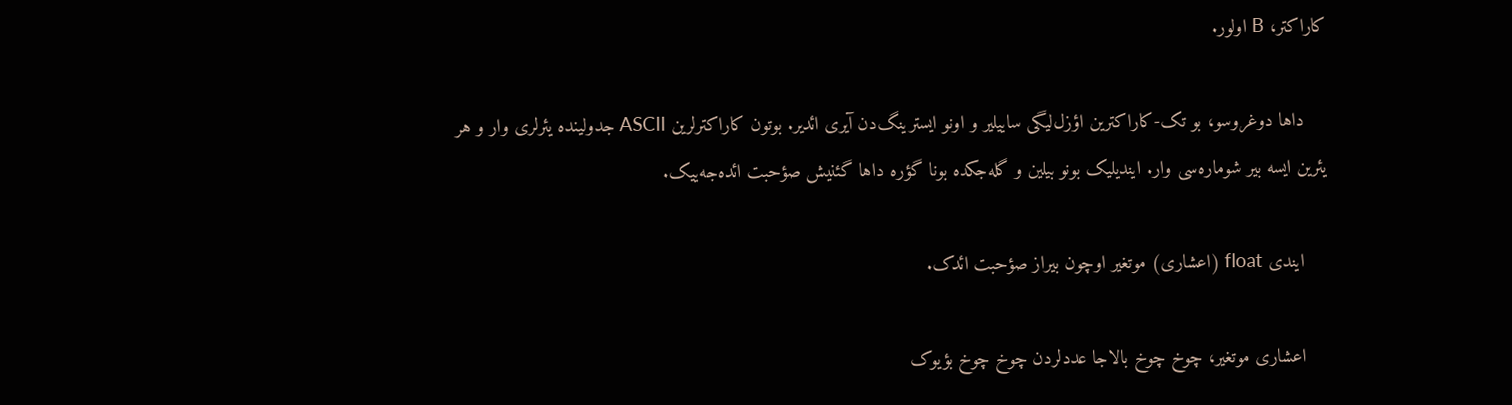کاراکتر، B اولور.

    داها دوغروسو، بو تک-کاراکترین اؤزل‌لیگی ساییلیر و اونو ایسترینگ‌دن آیری ائدیر. بوتون کاراکترلرین ASCII جدولینده یئرلری وار و هر یئرین ایسه بیر شوماره‌سی وار. ایندیلیک بونو بیلین و گله‌جکده بونا گؤره داها گئنیش صؤحبت ائده‌جه‌ییک.

    ایندی float (اعشاری) موتغیر اوچون بیراز صؤحبت ائدک.

    اعشاری موتغیر، چوخ چوخ بالاجا عددلردن چوخ چوخ بؤیوک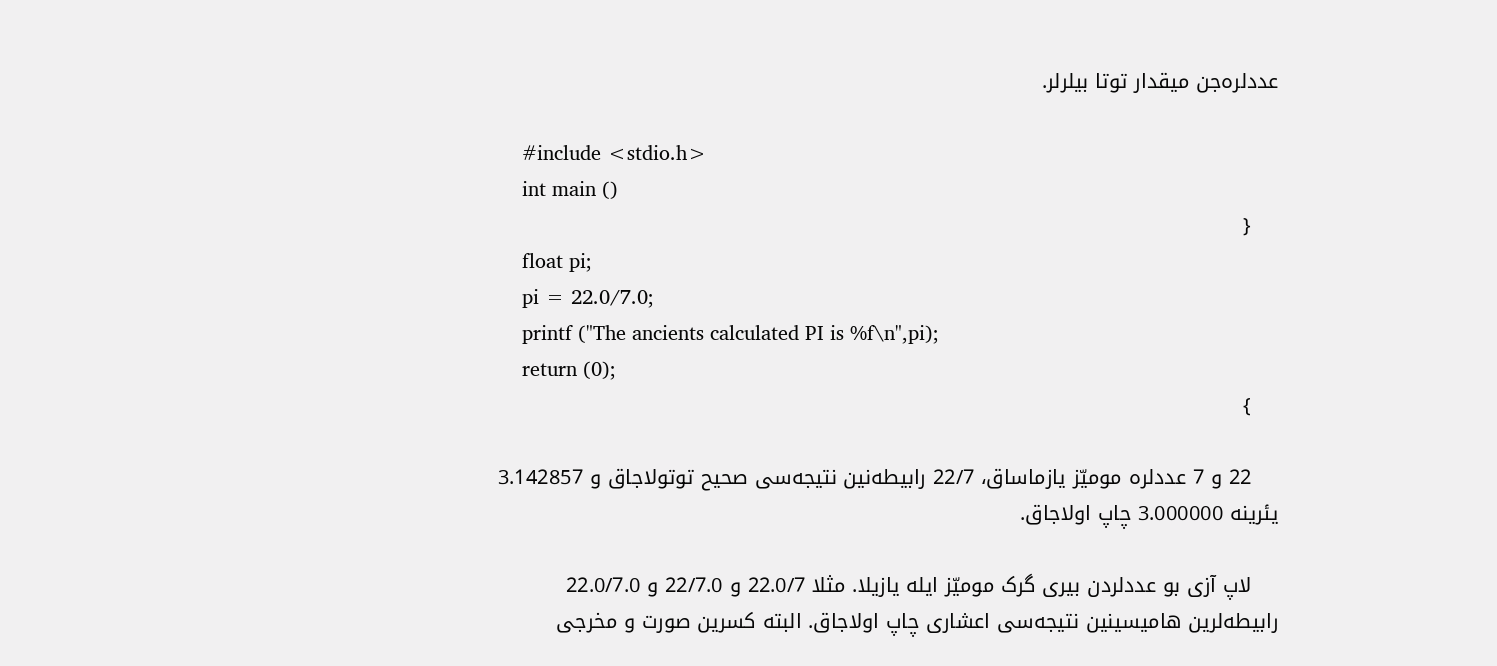عددلره‌جن میقدار توتا بیلرلر.

    #include <stdio.h>
    int main ()
    {
    float pi;
    pi = 22.0/7.0;
    printf ("The ancients calculated PI is %f\n",pi);
    return (0);
    }

    22 و 7 عددلره مومیّز یازماساق، 22/7 رابیطه‌نین نتیجه‌سی صحیح توتولاجاق و 3.142857 یئرینه 3.000000 چاپ اولاجاق.

    لاپ آزی بو عددلردن بیری گر‌ک مومیّز ایله یازیلا. مثلا 22.0/7 و 22/7.0 و 22.0/7.0 رابیطه‌لرین هامیسینین نتیجه‌سی اعشاری چاپ اولاجاق. البته کسرین صورت و مخرجی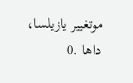موتغییر یازیلسا، داها .0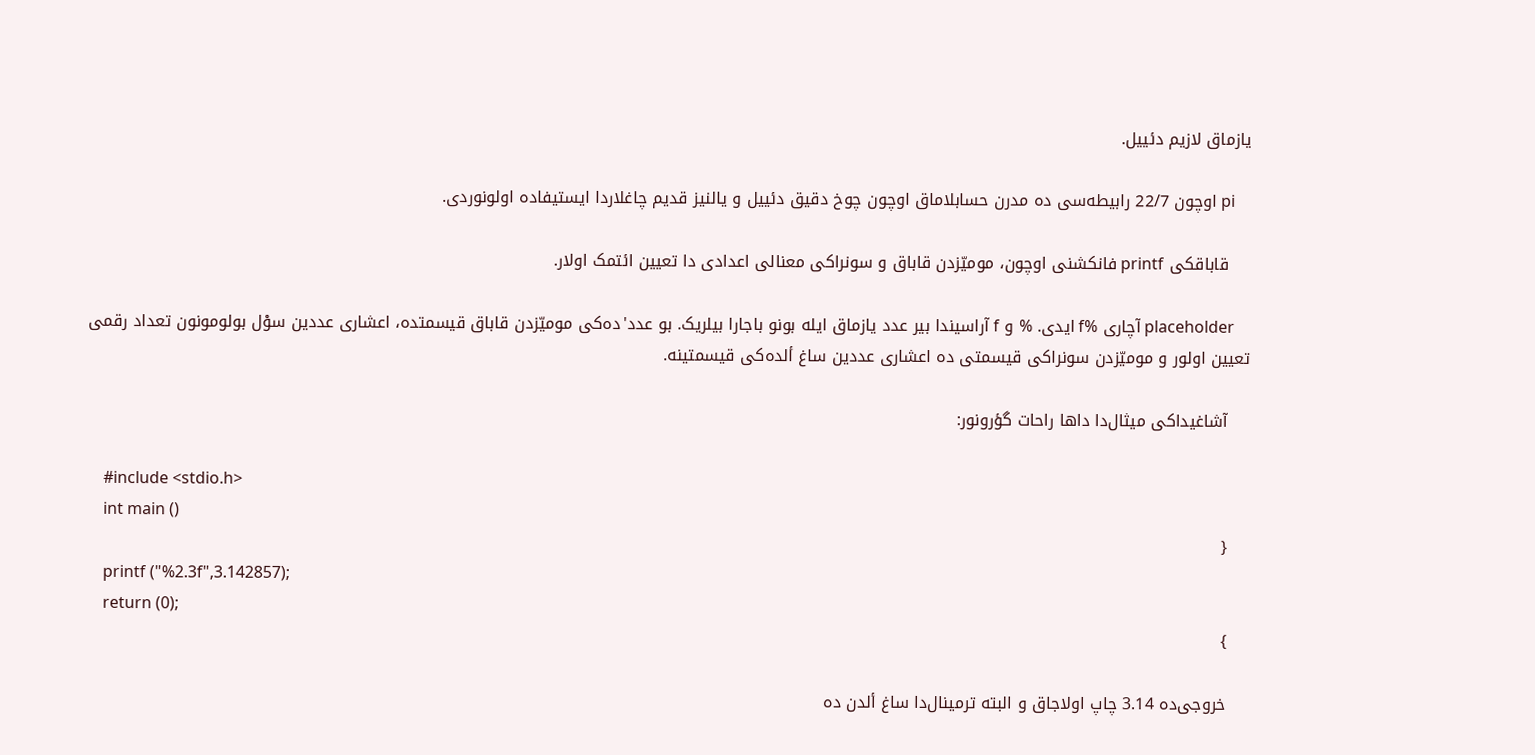یازماق لازیم دئییل.

    pi اوچون 22/7 رابیطه‌سی ده مدرن حسابلاماق اوچون چوخ دقیق دئییل و یالنیز قدیم چاغلاردا ایستیفاده اولونوردی.

    قاباقکی printf فانکشنی اوچون، مومیّزدن قاباق و سونراکی معنالی اعدادی دا تعیین ائتمک اولار.

    placeholder آچاری %f ایدی. % و f آراسیندا بیر عدد یازماق ایله بونو باجارا بیلریک. بو عدد'ده‌کی مومیّزدن قاباق قیسمتده، اعشاری عددین سوْل بولومونون تعداد رقمی تعیین اولور و مومیّزدن سونراکی قیسمتی ده اعشاری عددین ساغ ألده‌کی قیسمتینه.

    آشاغیداکی میثال‌دا داها راحات گؤرونور:

    #include <stdio.h>
    int main ()
    {
    printf ("%2.3f",3.142857);
    return (0);
    }

    خروجی‌ده 3.14 چاپ اولاجاق و البته ترمینال‌دا ساغ ألدن ده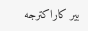بیر کاراکترجه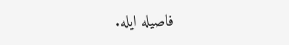فاصیله ایله.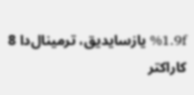%1.9f یازسایدیق، ترمینال‌دا 8 کاراکتر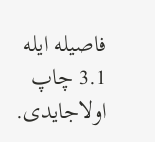فاصیله ایله 3.1 چاپ اولاجایدی.